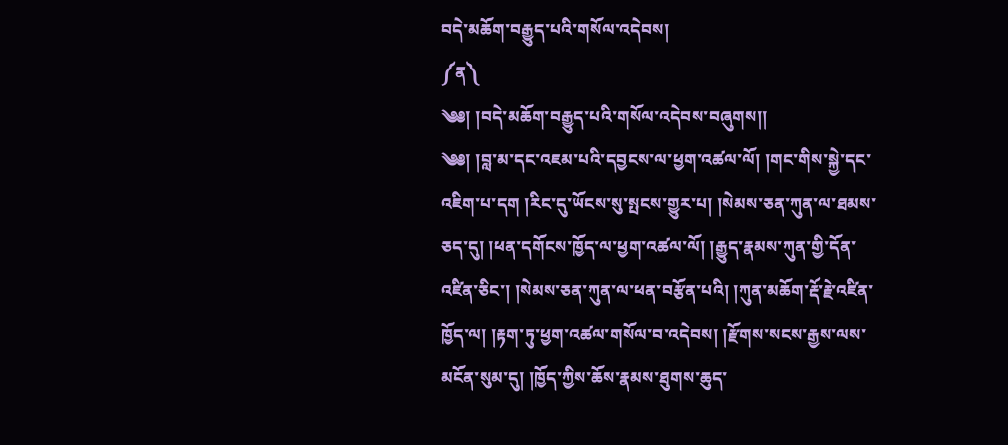བདེ་མཆོག་བརྒྱུད་པའི་གསོལ་འདེབས།
༼ན༽
༄༅། །བདེ་མཆོག་བརྒྱུད་པའི་གསོལ་འདེབས་བཞུགས།།
༄༅། །བླ་མ་དང་འཇམ་པའི་དབྱངས་ལ་ཕྱག་འཚལ་ལོ། །གང་གིས་སྐྱེ་དང་འཇིག་པ་དག །རིང་དུ་ཡོངས་སུ་སྤངས་གྱུར་པ། །སེམས་ཅན་ཀུན་ལ་ཐམས་ཅད་དུ། །ཕན་དགོངས་ཁྱོད་ལ་ཕྱག་འཚལ་ལོ། །རྒྱུད་རྣམས་ཀུན་གྱི་དོན་འཛིན་ཅིང་། །སེམས་ཅན་ཀུན་ལ་ཕན་བརྩོན་པའི། །ཀུན་མཆོག་རྡོ་རྗེ་འཛིན་ཁྱོད་ལ། །རྟག་ཏུ་ཕྱག་འཚལ་གསོལ་བ་འདེབས། །རྫོགས་སངས་རྒྱས་ལས་མངོན་སུམ་དུ། །ཁྱོད་ཀྱིས་ཆོས་རྣམས་ཐུགས་ཆུད་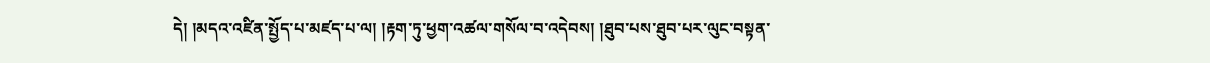དེ། །མདའ་འཛིན་སྤྱོད་པ་མཛད་པ་ལ། །རྟག་ཏུ་ཕྱག་འཚལ་གསོལ་བ་འདེབས། །ཐུབ་པས་ཐུབ་པར་ལུང་བསྟན་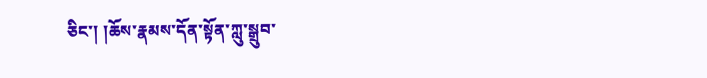ཅིང་། །ཆོས་རྣམས་དོན་སྟོན་ཀླུ་སྒྲུབ་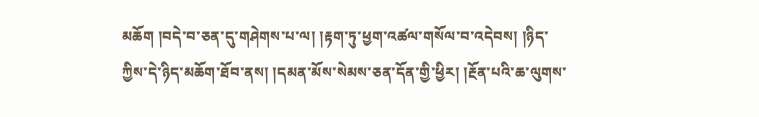མཆོག །བདེ་བ་ཅན་དུ་གཤེགས་པ་ལ། །རྟག་ཏུ་ཕྱག་འཚལ་གསོལ་བ་འདེབས། །ཉིད་ཀྱིས་དེ་ཉིད་མཆོག་ཐོབ་ནས། །དམན་མོས་སེམས་ཅན་དོན་གྱི་ཕྱིར། །རྔོན་པའི་ཆ་ལུགས་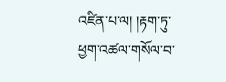འཛིན་པ་ལ། །རྟག་ཏུ་ཕྱག་འཚལ་གསོལ་བ་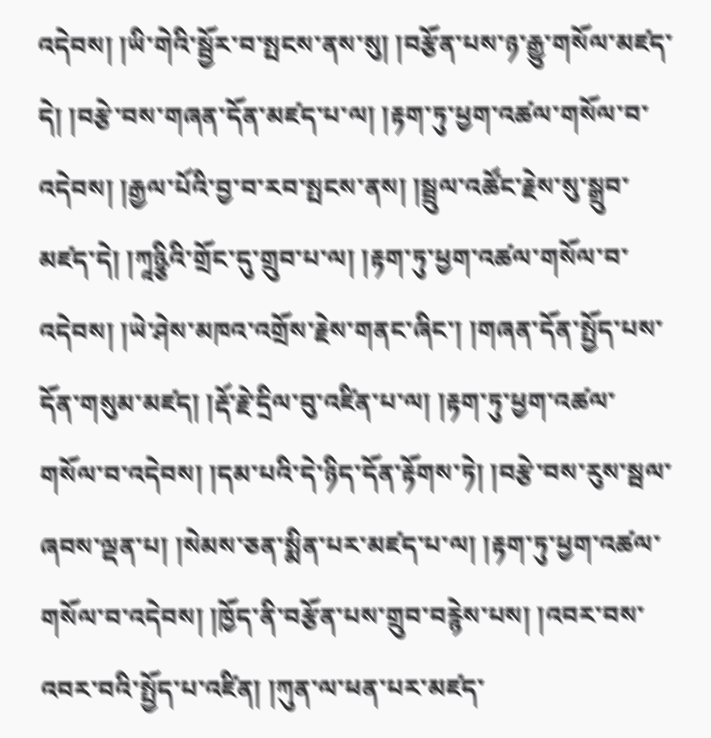འདེབས། །ཡི་གེའི་སྦྱོར་བ་སྤངས་ནས་སུ། །བརྩོན་པས་ཉ་རྒྱུ་གསོལ་མཛད་དེ། །བརྩེ་བས་གཞན་དོན་མཛད་པ་ལ། །རྟག་ཏུ་ཕྱག་འཚལ་གསོལ་བ་འདེབས། །རྒྱལ་པོའི་བྱ་བ་རབ་སྤངས་ནས། །སྦྲུལ་འཚོང་རྗེས་སུ་སྒྲུབ་མཛད་དེ། །ཀཱཉྩིའི་གྲོང་དུ་གྲུབ་པ་ལ། །རྟག་ཏུ་ཕྱག་འཚལ་གསོལ་བ་འདེབས། །ཡེ་ཤེས་མཁའ་འགྲོས་རྗེས་གནང་ཞིང་། །གཞན་དོན་སྤྱོད་པས་དོན་གསུམ་མཛད། །རྡོ་རྗེ་དྲིལ་བུ་འཛིན་པ་ལ། །རྟག་ཏུ་ཕྱག་འཚལ་གསོལ་བ་འདེབས། །དམ་པའི་དེ་ཉིད་དོན་རྟོགས་ཏེ། །བརྩེ་བས་རུས་སྦལ་ཞབས་ལྡན་པ། །སེམས་ཅན་སྨིན་པར་མཛད་པ་ལ། །རྟག་ཏུ་ཕྱག་འཚལ་གསོལ་བ་འདེབས། །ཁྱོད་ནི་བརྩོན་པས་གྲུབ་བརྙེས་པས། །འབར་བས་འབར་བའི་སྤྱོད་པ་འཛིན། །ཀུན་ལ་ཕན་པར་མཛད་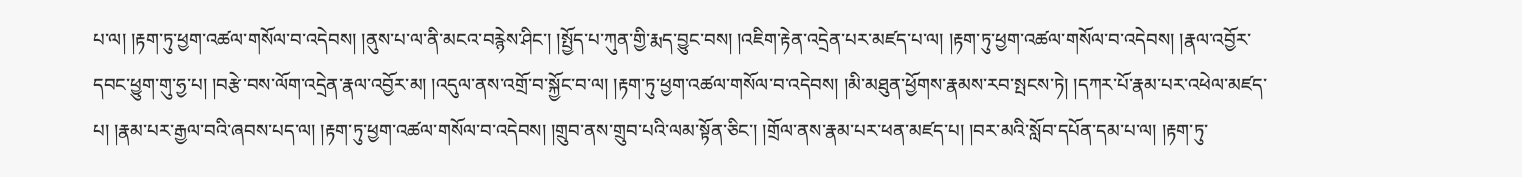པ་ལ། །རྟག་ཏུ་ཕྱག་འཚལ་གསོལ་བ་འདེབས། །ནུས་པ་ལ་ནི་མངའ་བརྙེས་ཤིང་། །སྤྱོད་པ་ཀུན་གྱི་རྨད་བྱུང་བས། །འཇིག་རྟེན་འདྲེན་པར་མཛད་པ་ལ། །རྟག་ཏུ་ཕྱག་འཚལ་གསོལ་བ་འདེབས། །རྣལ་འབྱོར་དབང་ཕྱུག་གུ་ཧྱ་པ། །བརྩེ་བས་ལོག་འདྲེན་རྣལ་འབྱོར་མ། །འདུལ་ནས་འགྲོ་བ་སྐྱོང་བ་ལ། །རྟག་ཏུ་ཕྱག་འཚལ་གསོལ་བ་འདེབས། །མི་མཐུན་ཕྱོགས་རྣམས་རབ་སྤངས་ཏེ། །དཀར་པོ་རྣམ་པར་འཕེལ་མཛད་པ། །རྣམ་པར་རྒྱལ་བའི་ཞབས་པད་ལ། །རྟག་ཏུ་ཕྱག་འཚལ་གསོལ་བ་འདེབས། །གྲུབ་ནས་གྲུབ་པའི་ལམ་སྟོན་ཅིང་། །གྲོལ་ནས་རྣམ་པར་ཕན་མཛད་པ། །བར་མའི་སློབ་དཔོན་དམ་པ་ལ། །རྟག་ཏུ་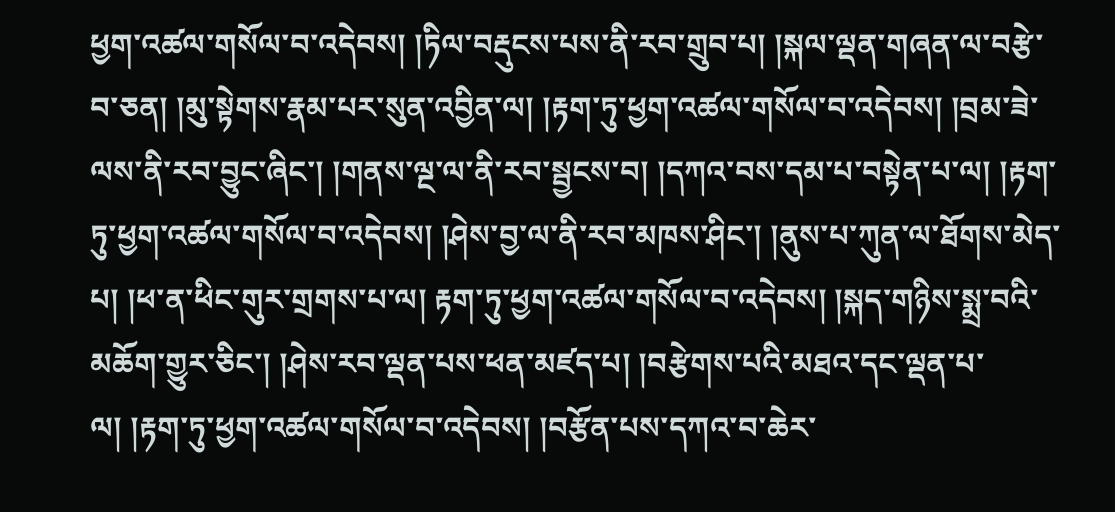ཕྱག་འཚལ་གསོལ་བ་འདེབས། །ཏིལ་བརྡུངས་པས་ནི་རབ་གྲུབ་པ། །སྐལ་ལྡན་གཞན་ལ་བརྩེ་བ་ཅན། །མུ་སྟེགས་རྣམ་པར་སུན་འབྱིན་ལ། །རྟག་ཏུ་ཕྱག་འཚལ་གསོལ་བ་འདེབས། །བྲམ་ཟེ་ལས་ནི་རབ་བྱུང་ཞིང་། །གནས་ལྔ་ལ་ནི་རབ་སྦྱངས་བ། །དཀའ་བས་དམ་པ་བསྟེན་པ་ལ། །རྟག་ཏུ་ཕྱག་འཚལ་གསོལ་བ་འདེབས། །ཤེས་བྱ་ལ་ནི་རབ་མཁས་ཤིང་། །ནུས་པ་ཀུན་ལ་ཐོགས་མེད་པ། །ཕ་ན་ཕིང་གུར་གྲགས་པ་ལ། རྟག་ཏུ་ཕྱག་འཚལ་གསོལ་བ་འདེབས། །སྐད་གཉིས་སྨྲ་བའི་མཆོག་གྱུར་ཅིང་། །ཤེས་རབ་ལྡན་པས་ཕན་མཛད་པ། །བརྩེགས་པའི་མཐའ་དང་ལྡན་པ་ལ། །རྟག་ཏུ་ཕྱག་འཚལ་གསོལ་བ་འདེབས། །བརྩོན་པས་དཀའ་བ་ཆེར་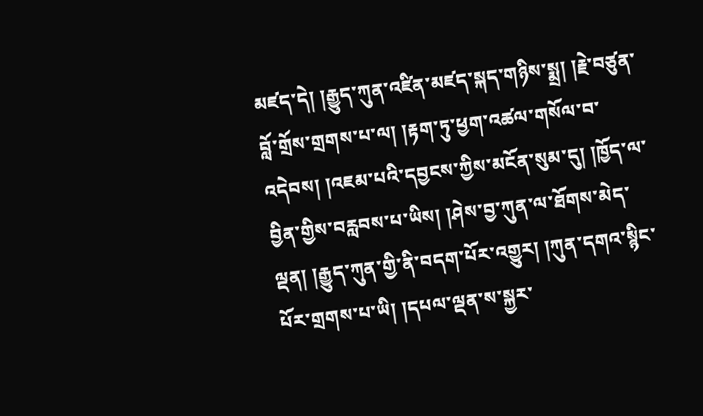མཛད་དེ། །རྒྱུད་ཀུན་འཛིན་མཛད་སྐད་གཉིས་སྨྲ། །རྗེ་བཙུན་བློ་གྲོས་གྲགས་པ་ལ། །རྟག་ཏུ་ཕྱག་འཚལ་གསོལ་བ་འདེབས། །འཇམ་པའི་དབྱངས་ཀྱིས་མངོན་སུམ་དུ། །ཁྱོད་ལ་བྱིན་གྱིས་བརླབས་པ་ཡིས། །ཤེས་བྱ་ཀུན་ལ་ཐོགས་མེད་ལྡན། །རྒྱུད་ཀུན་གྱི་ནི་བདག་པོར་འགྱུར། །ཀུན་དགའ་སྙིང་པོར་གྲགས་པ་ཡི། །དཔལ་ལྡན་ས་སྐྱར་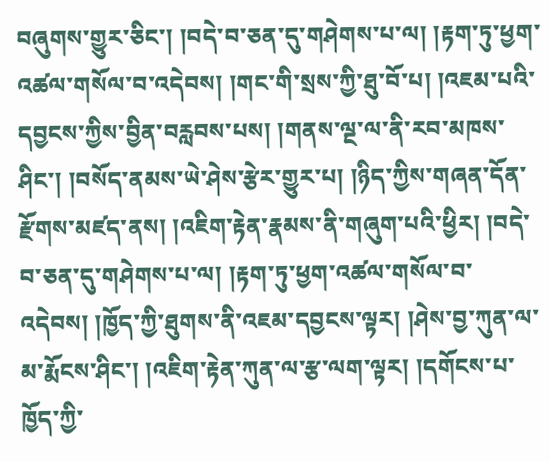བཞུགས་གྱུར་ཅིང་། །བདེ་བ་ཅན་དུ་གཤེགས་པ་ལ། །རྟག་ཏུ་ཕྱག་འཚལ་གསོལ་བ་འདེབས། །གང་གི་སྲས་ཀྱི་ཐུ་བོ་པ། །འཇམ་པའི་དབྱངས་ཀྱིས་བྱིན་བརླབས་པས། །གནས་ལྔ་ལ་ནི་རབ་མཁས་ཤིང་། །བསོད་ནམས་ཡེ་ཤེས་རྩེར་གྱུར་པ། །ཉིད་ཀྱིས་གཞན་དོན་རྫོགས་མཛད་ནས། །འཇིག་རྟེན་རྣམས་ནི་གཞུག་པའི་ཕྱིར། །བདེ་བ་ཅན་དུ་གཤེགས་པ་ལ། །རྟག་ཏུ་ཕྱག་འཚལ་གསོལ་བ་འདེབས། །ཁྱོད་ཀྱི་ཐུགས་ནི་འཇམ་དབྱངས་ལྟར། །ཤེས་བྱ་ཀུན་ལ་མ་རྨོངས་ཤིང་། །འཇིག་རྟེན་ཀུན་ལ་རྩ་ལག་ལྟར། །དགོངས་པ་ཁྱོད་ཀྱི་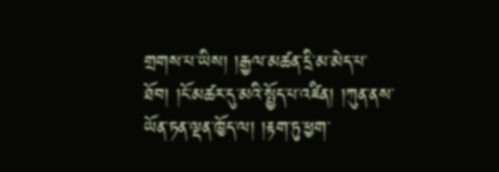གྲགས་པ་ཡིས། །རྒྱལ་མཚན་དྲི་མ་མེད་པ་ཐོབ། །ངོ་མཚར་དུ་མའི་སྤྱོད་པ་འཛིན། །ཀུན་ནས་ཡོན་ཏན་ལྡན་ཁྱོད་ལ། །རྟག་ཏུ་ཕྱག་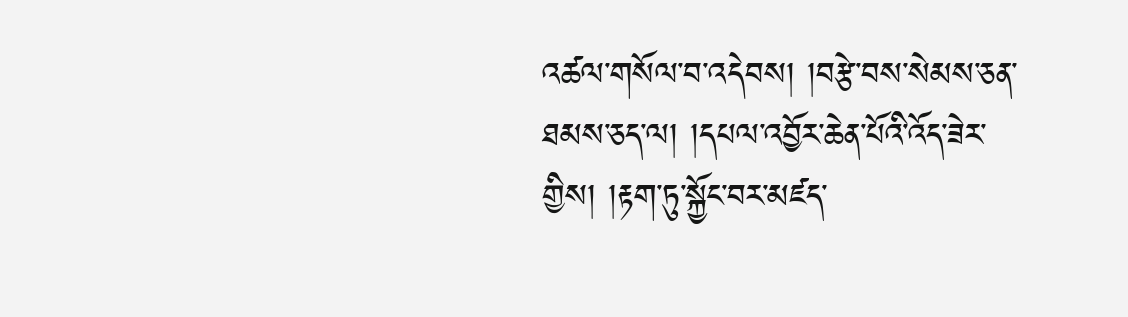འཚལ་གསོལ་བ་འདེབས། །བརྩེ་བས་སེམས་ཅན་ཐམས་ཅད་ལ། །དཔལ་འབྱོར་ཆེན་པོའི་འོད་ཟེར་གྱིས། །རྟག་ཏུ་སྐྱོང་བར་མཛད་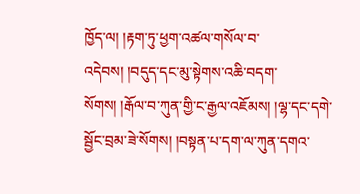ཁྱོད་ལ། །རྟག་ཏུ་ཕྱག་འཚལ་གསོལ་བ་འདེབས། །བདུད་དང་མུ་སྟེགས་འཆི་བདག་སོགས། །རྒོལ་བ་ཀུན་གྱི་ང་རྒྱལ་འཇོམས། །ལྷ་དང་དགེ་སྦྱོང་བྲམ་ཟེ་སོགས། །བསྟན་པ་དག་ལ་ཀུན་དགའ་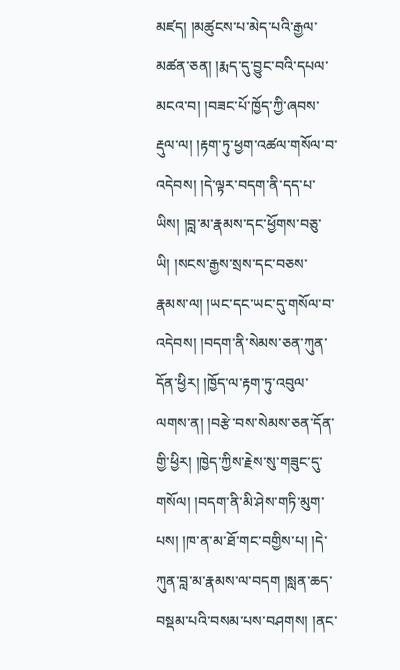མཛད། །མཚུངས་པ་མེད་པའི་རྒྱལ་མཚན་ཅན། །རྨད་དུ་བྱུང་བའི་དཔལ་མངའ་བ། །བཟང་པོ་ཁྱོད་ཀྱི་ཞབས་རྡུལ་ལ། །རྟག་ཏུ་ཕྱག་འཚལ་གསོལ་བ་འདེབས། །དེ་ལྟར་བདག་ནི་དད་པ་ཡིས། །བླ་མ་རྣམས་དང་ཕྱོགས་བཅུ་ཡི། །སངས་རྒྱས་སྲས་དང་བཅས་རྣམས་ལ། །ཡང་དང་ཡང་དུ་གསོལ་བ་འདེབས། །བདག་ནི་སེམས་ཅན་ཀུན་དོན་ཕྱིར། །ཁྱོད་ལ་རྟག་ཏུ་འབུལ་ལགས་ན། །བརྩེ་བས་སེམས་ཅན་དོན་གྱི་ཕྱིར། །ཁྱེད་ཀྱིས་རྗེས་སུ་གཟུང་དུ་གསོལ། །བདག་ནི་མི་ཤེས་གཏི་མུག་པས། །ཁ་ན་མ་ཐོ་གང་བགྱིས་པ། །དེ་ཀུན་བླ་མ་རྣམས་ལ་བདག །སླན་ཆད་བསྡམ་པའི་བསམ་པས་བཤགས། །ནང་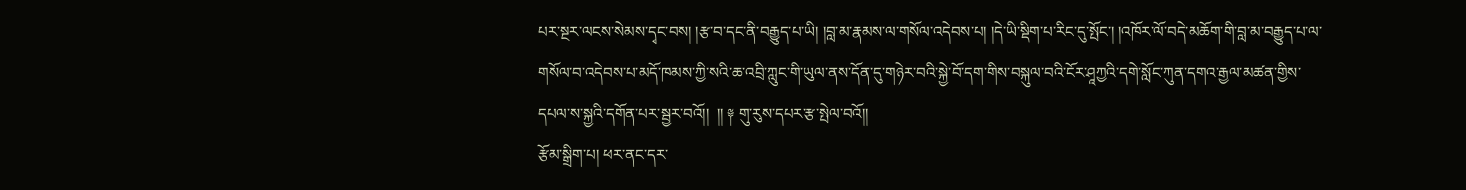པར་སྔར་ལངས་སེམས་དྭང་བས། །རྩ་བ་དང་ནི་བརྒྱུད་པ་ཡི། །བླ་མ་རྣམས་ལ་གསོལ་འདེབས་པ། །དེ་ཡི་སྡིག་པ་རིང་དུ་སྤོང་། །འཁོར་ལོ་བདེ་མཆོག་གི་བླ་མ་བརྒྱུད་པ་ལ་གསོལ་བ་འདེབས་པ་མདོ་ཁམས་ཀྱི་སའི་ཆ་འབྲི་ཀླུང་གི་ཡུལ་ནས་དོན་དུ་གཉེར་བའི་སྐྱེ་བོ་དག་གིས་བསྐུལ་བའི་ངོར་ཤཱཀྱའི་དགེ་སློང་ཀུན་དགའ་རྒྱལ་མཚན་གྱིས་དཔལ་ས་སྐྱའི་དགོན་པར་སྦྱར་བའོ།།  །། ༈ གུ་རུས་དཔར་རྩ་སྤེལ་བའོ།།
རྩོམ་སྒྲིག་པ། ཕར་ནང་དར་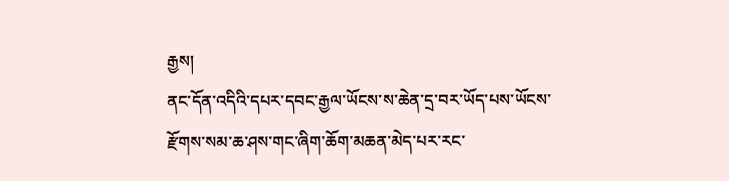རྒྱས།
ནང་དོན་འདིའི་དཔར་དབང་རྒྱལ་ཡོངས་ས་ཆེན་དྲ་བར་ཡོད་པས་ཡོངས་རྫོགས་སམ་ཆ་ཤས་གང་ཞིག་ཆོག་མཆན་མེད་པར་རང་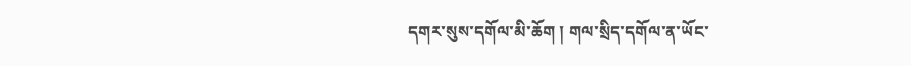དགར་སུས་དགོལ་མི་ཆོག ། གལ་སྲིད་དགོལ་ན་ཡོང་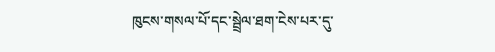ཁུངས་གསལ་པོ་དང་སྦྲེལ་ཐག་ངེས་པར་དུ་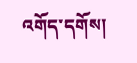འགོད་དགོས།